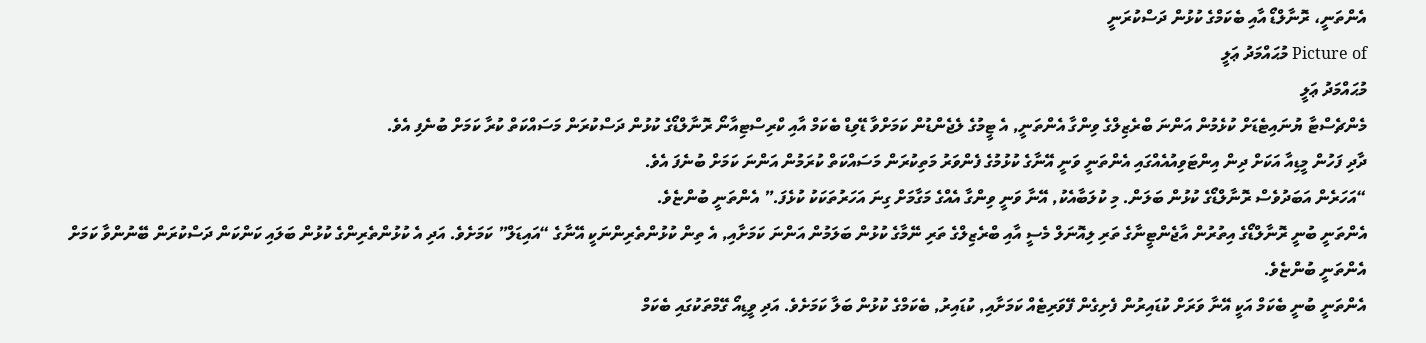އެންތަނީ، ރޮނާލްޑޯ އާއި ބެކަމްގެ ކުޅުން ދަސްކުރަނީ
Picture of މުޙައްމަދު ޢަލީ
މުޙައްމަދު ޢަލީ
މެންޗެސްޓާ ޔުނައިޓެޑަށް ކުޅެމުން އަންނަ ބްރެޒިލްގެ ވިންގާ އެންތަނީ, އެ ޓީމުގެ ލެޖެންޑުން ކަމަށްވާ ޑޭވިޑް ބެކަމް އާއި ކްރިސްޓިއާނޯ ރޮނާލްޑޯގެ ކުޅުން ދަސްކުރަން މަސައްކަތް ކުރާ ކަމަށް ބުނެފި އެވެ.
ދާދި ފަހުން މީޑިއާ އަކަށް ދިން އިންޓަވިއުއެއްގައި އެންތަނީ ވަނީ އޭނާގެ ކުޅުމުގެ ފެންވަރު މަތިކުރަން މަސައްކަތް ކުރަމުން އަންނަ ކަމަށް ބުނެފަ އެވެ.
“އަހަރެން އަބަދުވެސް ރޮނާލްޑޯގެ ކުޅުން ބަލަން. މި ކުލަބާއެކު, އޭނާ ވަނީ ވިންގާ އެއްގެ މަގާމަށް ގިނަ އަހަރުތަކަކު ކުޅެފަ.” އެންތަނީ ބުންޏެވެ.
އެންތަނީ ބުނީ ރޮނާލްޑޯގެ އިތުރުން އާޖެންޓީނާގެ ތަރި ލިއޮނަލް މެސީ އާއި ބްރެޒިލްގެ ތަރި ނޭމާގެ ކުޅުން ބަލަމުން އަންނަ ކަމަށާއި, އެ ތިން ކުޅުންތެރިންނަކީ އޭނާގެ “އައިޑަލް” ކަމަށެވެ. އަދި އެ ކުޅުންތެރިންގެ ކުޅުން ބަލައި ކަންކަން ދަސްކުރަން ބޭނުންވާ ކަމަށް އެންތަނީ ބުންޏެވެ.
އެންތަނީ ބުނީ ބެކަމް އަކީ އޭނާ ވަރަށް ކުޑައިރުން ފެށިގެން ފޭވަރިޓެއް ކަމަށާއި, ކުޑައިރު, ބެކަމްގެ ކުޅުން ބަލާ ކަމަށެވެ. އަދި ވީޑިއޯ ގޭމްތަކުގައި ބެކަމް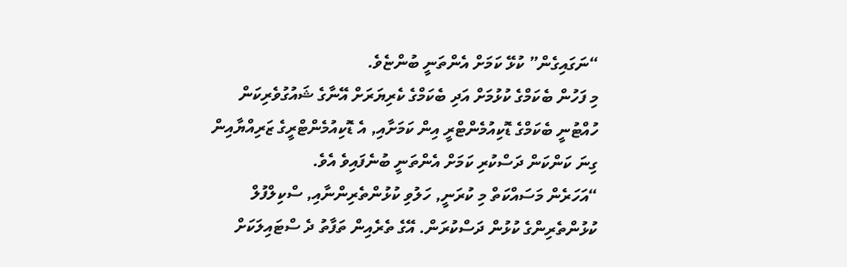“ނަގައިގެން” ކުޅޭ ކަމަށް އެންތަނީ ބުންޏެވެ.
މި ފަހުން ބެކަމްގެ ކުޅުމަށް އަދި ބެކަމްގެ ކެރިޔަރަށް އޭނާގެ ޝައުގުވެރިކަން ހުއްޓުނީ ބެކަމްގެ ޑޮކިއުމެންޓްރީ އިން ކަމަށާއި, އެ ޑޮކިއުމެންޓްރީގެ ޒަރިއްޔާއިން ގިނަ ކަންކަން ދަސްކުރި ކަމަށް އެންތަނީ ބުނެފައިވެ އެވެ.
“އަހަރެން މަސައްކަތް މި ކުރަނީ, ހަލުވި ކުޅުންތެރިންނާއި, ސްކިލްފުލް ކުޅުންތެރިންގެ ކުޅުން ދަސްކުރަން. އޭގެ ތެރެއިން ތަފާތު ދެ ސްޓައިލަކަށް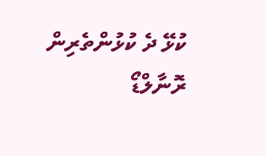ކުޅޭ ދެ ކުޅުންތެރިން ރޮނާލްޑޯ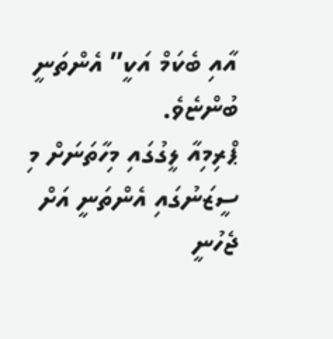އާއި ބެކަމް އަކީ” އެންތަނީ ބުންޏެވެ.
ޕްރިމިއާ ލީގުގައި މިހާތަނަށް މި ސީޒަނުގައި އެންތަނީ އަށް ޖެހުނީ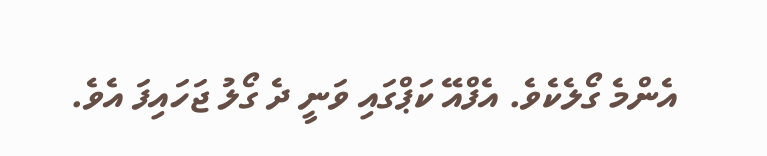އެންމެ ގޯލެކެވެ. އެފްއޭ ކަޕްގައި ވަނީ ދެ ގޯލު ޖަހައިފަ އެވެ.